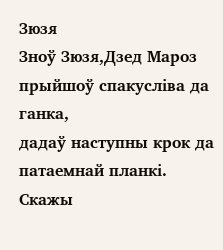Зюзя
Зноў Зюзя,Дзед Мароз прыйшоў спакусліва да ганка,
дадаў наступны крок да патаемнай планкі.
Скажы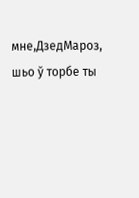мне,ДзедМароз,
шьо ў торбе ты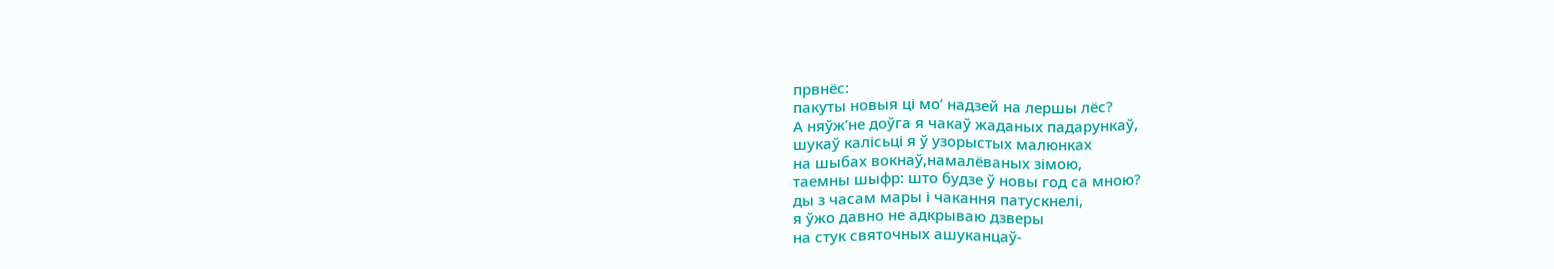првнёс:
пакуты новыя ці мо’ надзей на лершы лёс?
А няўж’не доўга я чакаў жаданых падарункаў,
шукаў калісьці я ў узорыстых малюнках
на шыбах вокнаў,намалёваных зімою,
таемны шыфр: што будзе ў новы год са мною?
ды з часам мары і чакання патускнелі,
я ўжо давно не адкрываю дзверы
на стук святочных ашуканцаў-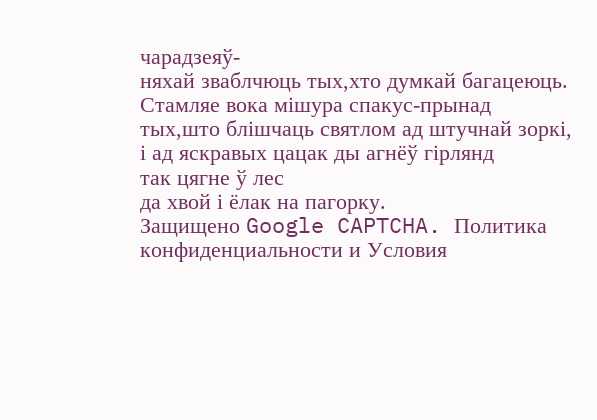чарадзеяў-
няхай зваблчюць тых,хто думкай багацеюць.
Стамляе вока мішура спакус-прынад
тых,што блішчаць святлом ад штучнай зоркі,
і ад яскравых цацак ды агнёў гірлянд
так цягне ў лес
да хвой і ёлак на пагорку.
Защищено Google CAPTCHA. Политика конфиденциальности и Условия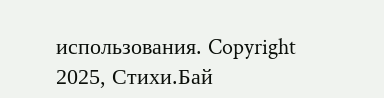использования. Copyright 2025, Стихи.Бай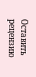Оставить рецензию